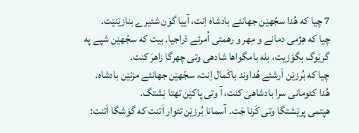7 چیا که هُدا سجّهێن جهانئے بادشاه اِنت، آییا گۆن شئیرے بنازێنێت.
چیا که هِژمی دمانے و مِهر و رهمتی اُمرئے دْراجیا. بیت که سجّهێن شپے په گرێوگ بگوَزیت، بله بامگواها شادهی وتی چهرگا زاهرَ کنت.
چیا که بُرزێن اَرشئے هُداوند باکَمال اِنت، سجّهێن جهانئے مزنێن بادشاه.
هُدا کئومانی سرا بادشاهیَ کنت، آ وتی پاکێن تهتا نِشتگ.
هپتمی پرێشتگا وتی کَرنا جَت. آسمانا بُرزێن تئوار اَتنت که گوَشگا اَتنت: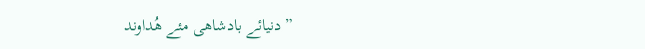”دنیائے بادشاهی مئے هُداوند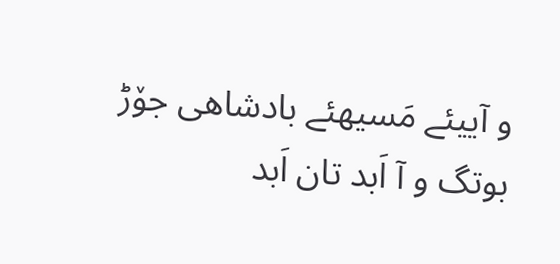و آییئے مَسیهئے بادشاهی جۆڑ بوتگ و آ اَبد تان اَبد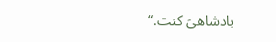بادشاهیَ کنت.“